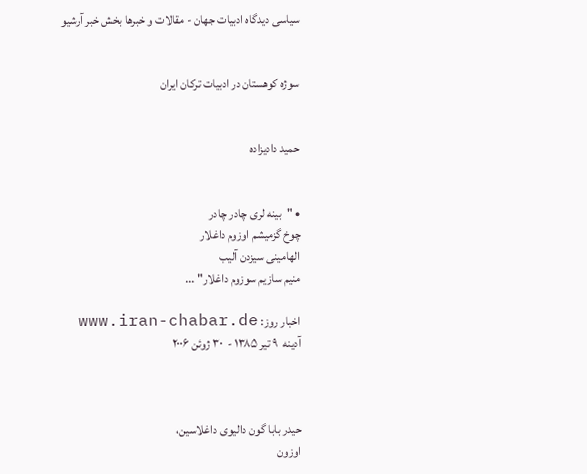سیاسی دیدگاه ادبیات جهان - مقالات و خبرها بخش خبر آرشیو


سوژه کوهستان در ادبیات ترکان ایران


حمید دادیزاده


• "بینه لری چادر چادر
چوخ گزمیشم اوزوم داغلار
الهامینی سیزدن آلیب
منیم سازیم سوزوم داغلار" ...

اخبار روز: www.iran-chabar.de
آدينه  ۹ تير ۱٣٨۵ -  ٣۰ ژوئن ۲۰۰۶



حیدر بابا گون دالیوی داغلاسین،
اوزون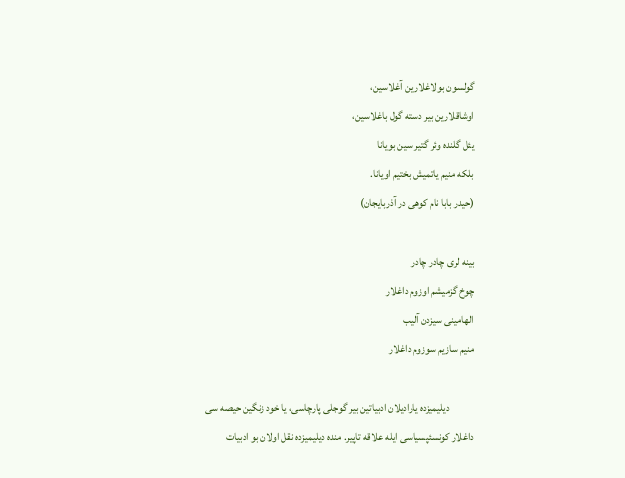گولسون بولاغلارین آغلاسین،
اوشاقلارین بیر دسته گول باغلاسین،
یئل گلنده وئر گتیر سین بویانا
بلکه منیم یاتمیش بختیم اویانا.
(حیدر بابا نام کوهی در آذربایجان)

بینه لری چادر چادر
چوخ گزمیشم اوزوم داغلار
الهامینی سیزدن آلیب
منیم سازیم سوزوم داغلار

            دیلیمیزده یارادیلان ادبیاتین بیر گوجلی پارچاسی، یا خود زنگین حیصه سی داغلار کونسئپسیاسی ایله علاقه تاپیر. منده دیلیمیزده نقل اولان بو ادبیات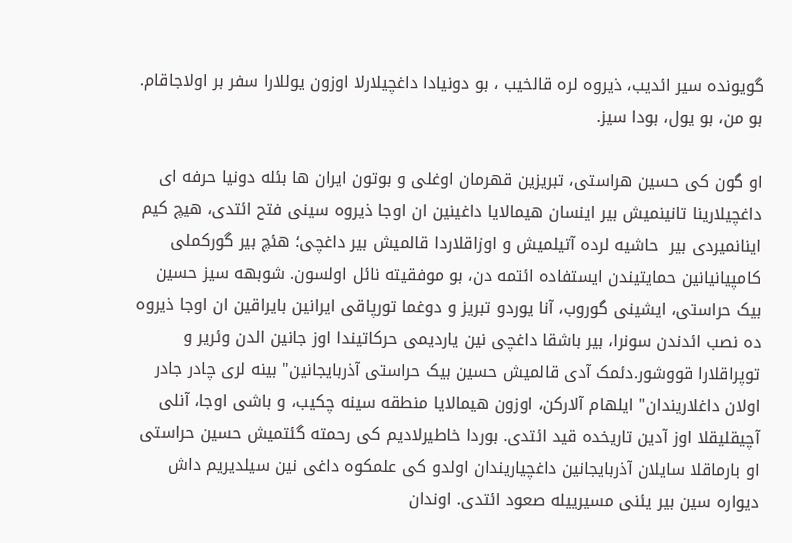گویونده سیر ائدیب، ذیروه لره قالخیب ، بو دونیادا داغچیلارلا اوزون یوللارا سفر بر اولاجاقام. بو من، بو یول، بودا سیز.

او گون کی حسین هراستی، تبریزین قهرمان اوغلی و بوتون ایران ها بئله دونیا حرفه ای داغچیلارینا تانینمیش بیر اینسان هیمالایا داغینین ان اوجا ذیروه سینی فتح ائتدی، هیچ کیم اینانمیردی بیر  حاشیه لرده آتیلمیش و اوزاقلاردا قالمیش بیر داغچی؛ هئچ بیر گورکملی کامپیانیانین حمایتیندن ایستفاده ائتمه دن، بو موفقیته نائل اولسون. شوبهه سیز حسین بیک حراستی، ایشینی گوروب، آنا یوردو تبریز و دوغما تورپاقی ایرانین بایراقین ان اوجا ذیروه ده نصب ائدندن سونرا، بیر باشقا داغچی نین یاردیمی حرکاتیندا اوز جانین الدن وئریر و توپراقلارا قووشور.دئمک آدی قالمیش حسین بیک حراستی آذربایجانین" بینه لری چادر جادر  اولان داغلاریندان" ایلهام آلارکن، اوزون هیمالایا منطقه سینه چکیب، و باشی اوجا، آنلی آچیقلیقلا اوز آدین تاریخده قید ائتدی. بوردا خاطیرلادیم کی رحمته گئتمیش حسین حراستی او بارماقلا سایلان آذربایجانین داغچیاریندان اولدو کی علمکوه داغی نین سیلدیریم داش دیواره سین بیر یئنی مسیرییله صعود ائتدی. اوندان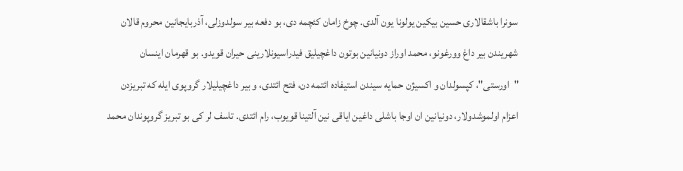سونرا باشقالاری حسین بیکین یولونا یون آلدی. چوخ زامان کئچمه دی، بو دفعه بیر سولدوزلی، آذربایجانین محروم قالان شهریندن بیر داغ وورغونو، محمد اوراز دونیانین بوتون داغچیلیق فیدراسیونلارینی حیران قویدو. بو قهرمان اینسان "اورستی"، کپسولدان و اکسیژن حمایه سیندن استیفاده ائتمه دن، فتح ائتدی، و بیر داغچیلیلار گروپوی ایله که تبریزدن اعزام اولموشدولار، دونیانین ان اوجا باشلی داغین ایاقی نین آلتینا قویوب، رام ائتدی. تاسف لر کی بو تبریز گروپوندان محمد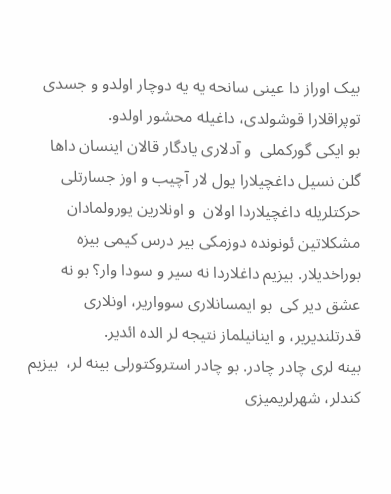بیک اوراز دا عینی سانحه یه یه دوچار اولدو و جسدی توپراقلارا قوشولدی، داغیله محشور اولدو.
بو ایکی گورکملی  و آدلاری یادگار قالان اینسان داها گلن نسیل داغچیلارا یول لار آچیب و اوز جسارتلی حرکتلریله داغچیلاردا اولان  و اونلارین یورولمادان مشکلاتین ئونونده دوزمکی بیر درس کیمی بیزه بوراخدیلار. بیزیم داغلاردا نه سیر و سودا وار؟ بو نه عشق دیر کی  بو ایمسانلاری سوواریر، اونلاری قدرتلندیریر، و اینانیلماز نتیجه لر الده ائدیر.
بینه لری چادر چادر. بو چادر استروکتورلی بینه لر،  بیزیم کندلر، شهرلریمیزی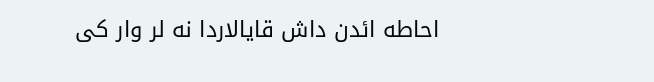احاطه ائدن داش قایالاردا نه لر وار کی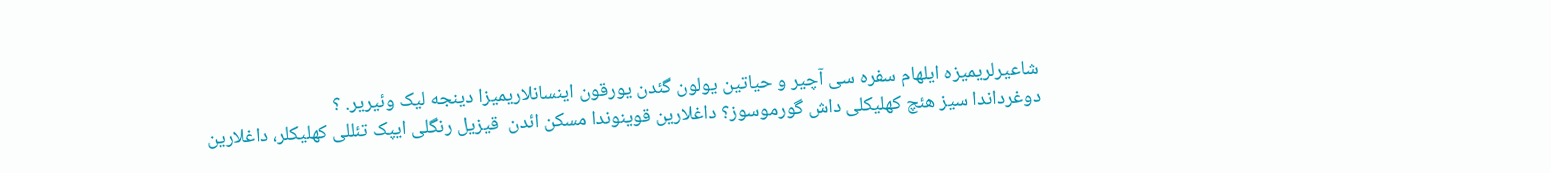شاعیرلریمیزه ایلهام سفره سی آچیر و حیاتین یولون گئدن یورقون اینسانلاریمیزا دینجه لیک وئیریر. ؟
دوغرداندا سیز هئچ کهلیکلی داش گورموسوز؟ داغلارین قوینوندا مسکن ائدن  قیزیل رنگلی ایپک تئللی کهلیکلر، داغلارین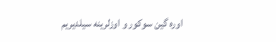اوره گین سوکور و اوزلرینه سیلدیریم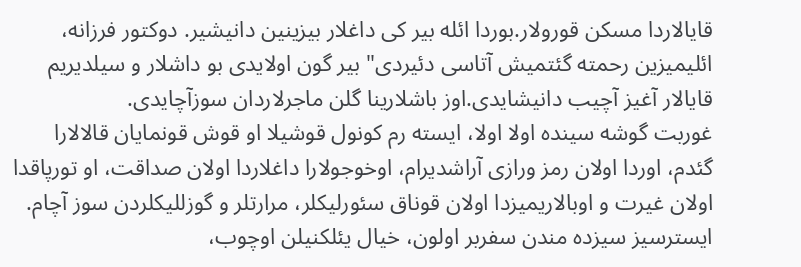قایالاردا مسکن قورولار.بوردا ائله بیر کی داغلار بیزینین دانیشیر. دوکتور فرزانه، ائلیمیزین رحمته گئتمیش آتاسی دئیردی" بیر گون اولایدی بو داشلار و سیلدیریم قایالار آغیز آچیب دانیشایدی.اوز باشلارینا گلن ماجرلاردان سوزآچایدی.
غوربت گوشه سینده اولا اولا، ایسته رم کونول قوشیلا او قوش قونمایان قالالارا گئدم، اوردا اولان رمز ورازی آراشدیرام، اوخوجولارا داغلاردا اولان صداقت، او تورپاقدا اولان غیرت و اوبالاریمیزدا اولان قوناق سئورلیکلر، مرارتلر و گوزللیکلردن سوز آچام.
ایسترسیز سیزده مندن سفربر اولون، خیال یئلکنیلن اوچوب،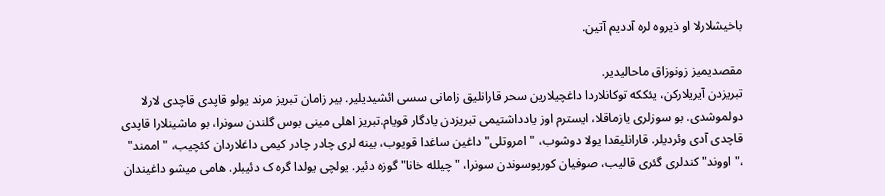باخیشلارلا او ذیروه لره آددیم آتین.

مقصدیمیز زونوزاق ماحالیدیر.
تبریزدن آیریلارکن، یئککه توکانلاردا داغچیلارین سحر قارانلیق زامانی سسی ائشیدیلیر. بیر زامان تبریز مرند یولو قاپدی قاچدی لارلا دولموشدی. بو سوزلری یازماقلا، ایسترم اوز یادداشتیمی تبریزدن یادگار قویام.تبریز اهلی مینی بوس گلندن سونرا، بو ماشینلارا قاپدی قاچدی آدی وئردیلر. قارانلیقدا یولا دوشوب، "امروتلی" داغین ساغدا قویوب، بینه لری چادر چادر کیمی داغلاردان کئچیب، "اممند" ،"اووند" کندلری گئری قالیب، صوفیان کورپوسوندن سونرا، "چیلله خانا" گوزه دئیر. یولچی یولدا گره ک دئیبلر. هامی میشو داغیندان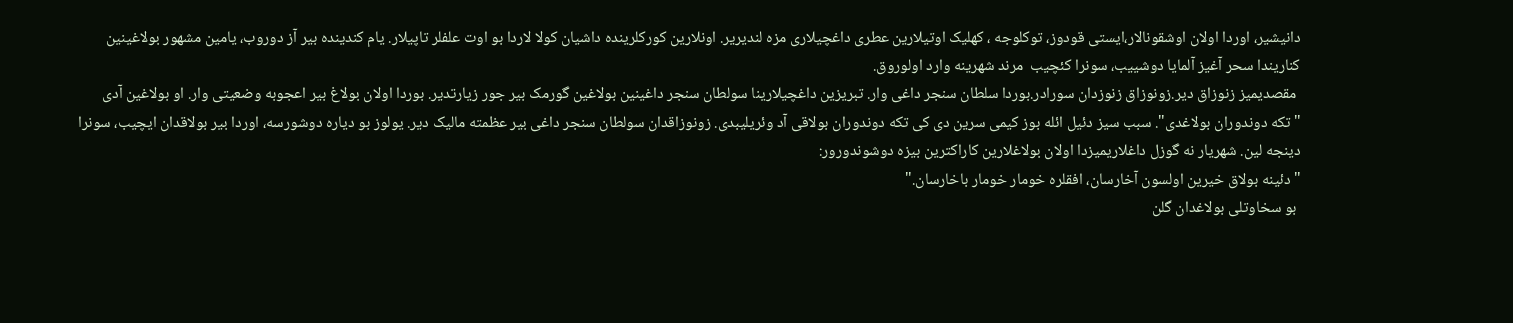دانیشیر، اوردا اولان اوشقونالار،ایستی قودوز، توکلوجه ، کهلیک اوتیلارین عطری داغچیلاری مزه لندیریر. اونلارین کورکلرینده داشیان کولا لاردا بو اوت علفلر تاپیلار. یام کندینده بیر آز دوروب، یامین مشهور بولاغینین کناریندا سحر آغیز آلمایا دوشییب، سونرا کئچیب  مرند شهرینه وارد اولوروق.
 مقصدیمیز زنوزاق دیر.زونوزاق زنوزدان سورادر.بوردا سلطان سنجر داغی وار. تبریزین داغچیلارینا سولطان سنجر داغینین بولاغین گورمک بیر جور زیارتدیر. بوردا اولان بولاغ بیر اعجوبه وضعیتی وار. او بولاغین آدی "تکه دوندوران بولاغدی". سبب سیز دئیل ائله بوز کیمی سرین دی کی تکه دوندوران بولاقی آد وئریلیبدی. زونوزاقدان سولطان سنجر داغی بیر عظمته مالیک دیر. یولوز بو دیاره دوشورسه، اوردا بیر بولاقدان ایچیب، سونرا دینجه لین. شهریار نه گوزل داغلاریمیزدا اولان بولاغلارین کاراکترین بیزه دوشوندورور:
"دئینه بولاق خیرین اولسون آخارسان، افقلره خومار خومار باخارسان."
 بو سخاوتلی بولاغدان گلن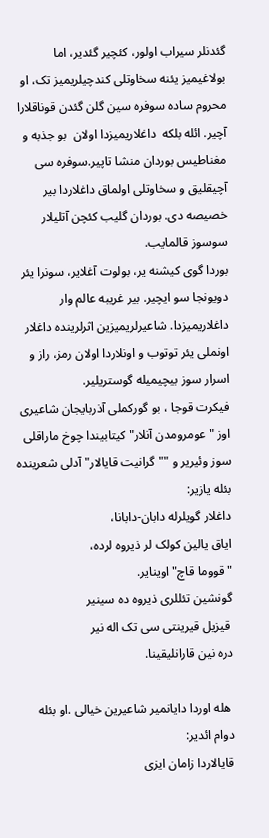گئدنلر سیراب اولور، کئچیر گئدیر، اما بولاغیمیز یئنه سخاوتلی کندچیلریمیز تک، او محروم ساده سوفره سین گلن گئدن قوناقلارا آچیر. ائله بلکه  داغلاریمیزدا اولان  بو جذبه و مغناطیس بوردان منشا تاپیر.سوفره سی آچیقلیق و سخاوتلی اولماق داغلاردا بیر خصیصه دی. بوردان گلیب کئچن آتلیلار سوسوز قالمایب.
بوردا گوی کیشنه یر، بولوت آغلایر، سونرا یئر دویونجا سو ایچیر. بیر غریبه عالم وار داغلاریمیزدا. شاعیرلریمیزین اثرلرینده داغلار اونملی یئر توتوب و اونلاردا اولان رمز، راز و اسرار سوز بیچیمیله گوستریلیر.
فیکرت قوجا ، بو گورکملی آذربایجان شاعیری اوز "عومرومدن آنلار" کیتابیندا چوخ ماراقلی سوز وئیریر و ""گرانیت قایالار" آدلی شعرینده بئله یازیر:
داغلار گویلرله دابان-دابانا،
ایاق یالین کولک لر ذیروه لرده،
"قووما قاچ" اوینایر.
گونشین تئللری ذیروه ده سینیر
 قیزیل قیرینتی سی تک اله نیر
دره نین قارانلیقینا.

 هله اوردا دایانمیر شاعیرین خیالی .او بئله دوام ائدیر:
قایالاردا زامان ایزی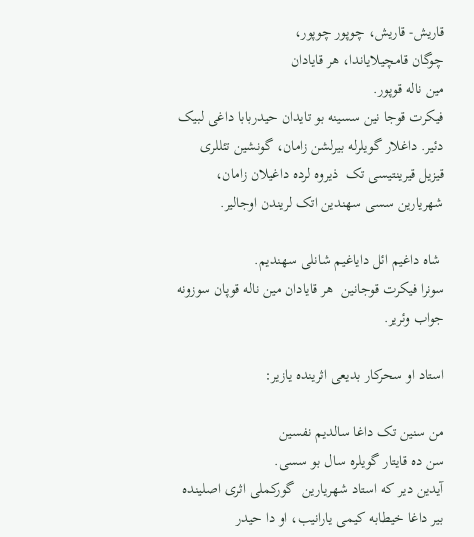قاریش- قاریش، چوپور چوپور،
چوگان قامچیلایاندا، هر قایادان
مین ناله قوپور.
فیکرت قوجا نین سسینه بو تایدان حیدربابا داغی لبیک دئیر. داغلار گویلرله بیرلشن زامان، گونشین تئللری قیزیل قیرینتیسی تک  ذیروه لرده داغیلان زامان، شهریارین سسی سهندین اتک لریندن اوجالیر.

 شاه داغیم ائل دایاغیم شانلی سهندیم.
سونرا فیکرت قوجانین  هر قایادان مین ناله قوپان سوزونه جواب وئریر.

استاد او سحرکار بدیعی اثرینده یازیر:

من سنین تک داغا سالدیم نفسین
سن ده قایتار گویلره سال بو سسی.
آیدین دیر که استاد شهریارین  گورکملی اثری اصلینده بیر داغا خیطابه کیمی یارانیب، او دا حیدر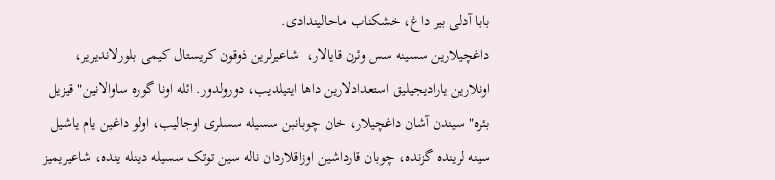بابا آدلی بیر داغ، خشکناب ماحالیندادی.
داغچیلارین سسینه سس وئرن قایالار،  شاعیرلرین ذوقون کریستال کیمی بلورلاندیریر، اونلارین یارادیجیلیق استعدادلارین داها ایتیلدیب، دورولدور. ائله اونا گوره ساوالانین" قیزیل بئره" سیندن آشان داغچیلار، خان چوبانبن سسیله سسلری اوجالیب، اولو داغین یام یاشیل سینه لرینده گزنده، چوبان قارداشین اوزاقلاردان ناله سین توتک سسیله دینله ینده، شاعیریمیز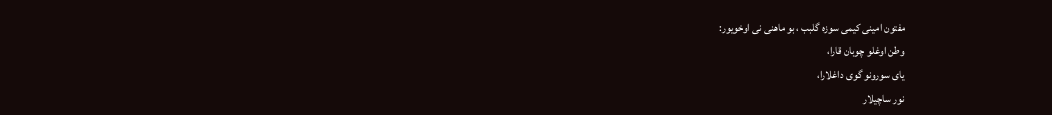مفتون امینی کیمی سوزه گلبب ، بو ماهنی نی اوخویور:
وطن اوغلو چوبان قارا،
یای سورونو گوی داغلارا،
نور ساچیلار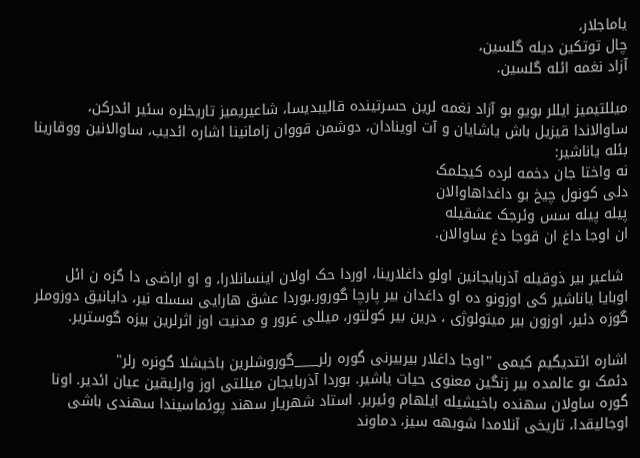یاماجلار،
چال توتکین دیله گلسین،
آزاد نغمه ائله گلسین.

میللتیمیز ایللر بویو بو آزاد نغمه لرین حسرتینده قالیبدیسا، شاعیریمیز تاریخلره سئیر ائدرکن، ساوالاندا قیزیل باش یاشایان و آت اوینادان، دوشمن قووان زامانینا اشاره ائدیب، ساوالانین ووقارینا بئله یاناشیر:
نه واختا جان دخمه لرده کیجلمک
دلی کونول چیخ بو داغداهاوالان
پیله پیله سس وئرجک عشقیله
ان اوجا داغ ان قوجا دغ ساوالان.

 شاعیر بیر ذوقیله آذربایجانین اولو داغلارینا، اوردا حک اولان اینسانلارا، و او اراضی دا گزه ن ائل اوبایا یاناشیر کی اوزونو ده او داغدان بیر پارچا گورور.بوردا عشق هارایی سسله نیر، دایانیق دوزوملر گوزه دئیر، اوزون بیر میتولوژی ، درین بیر کولتور، میللی غرور و مدنیت اوز اثرلرین بیزه گوستریر.

اشاره ائتدیگیم کیمی "اوجا داغلار بیربیرنی گوره رلر____گوروشلرین باخیشلا گونره رلر"
دئمک بو عالمده بیر زنگین معنوی حیات یاشیر. بوردا آذربایجان میللتی اوز وارلیقین عیان ائدیر. اونا گوره ساولان سهنده باخیشیله ایلهام وئیریر. استاد شهریار سهند پوئماسیندا سهندی باشی اوجالیقدا، تاریخی آنلامدا شوبهه سیز، دماوند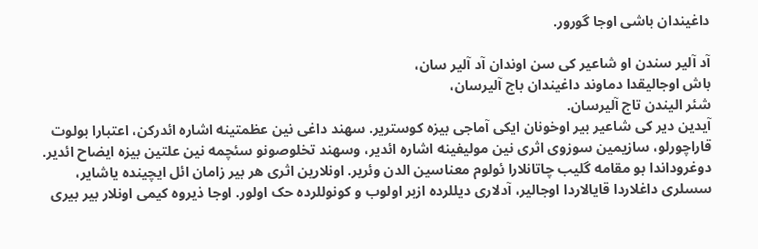داغیندان باشی اوجا گورور.

آد آلیر سندن او شاعیر کی سن اوندان آد آلیر سان،
باش اوجالیقدا دماوند داغیندان باج آلیرسان،
شئر الیندن تاج آلیرسان.
آیدین دیر کی شاعیر بیر اوخونان ایکی آماجی بیزه کوستریر. سهند داغی نین عظمتینه اشاره ائدرکن، اعتبارا بولوت قاراچورلو، سازیمین سوزوی اثری نین مولیفینه اشاره ائدیر، وسهند تخلوصونو سئچمه نین علتین بیزه ایضاح ائدیر.
دوغروداندا بو مقامه گلیب چاتانلارا ئولوم معناسین الدن وئریر. اونلارین اثری هر بیر زامان ائل ایچینده یاشایر، سسلری داغلاردا قایالاردا اوجالیر، آدلاری دیللرده ازبر اولوب و کونوللرده حک اولور. اوجا ذیروه کیمی اونلار بیر بیری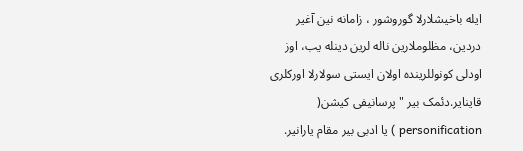ایله باخیشلارلا گوروشور ، زامانه نین آغیر دردین، مظلوملارین ناله لرین دینله یب، اوز اودلی کونوللرینده اولان ایستی سولارلا اورکلری قاینایر.دئمک بیر "پرسانیفی کیشن( personification ) یا ادبی بیر مقام یارانیر.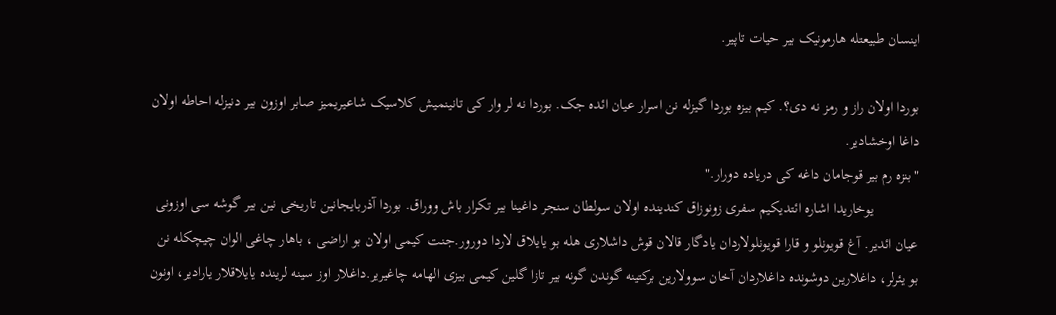اینسان طبیعتله هارمونیک بیر حیات تاپیر.

بوردا اولان راز و رمز نه دی؟. کیم بیزه بوردا گیزله نن اسرار عیان ائده جک. بوردا نه لر وار کی تانینمیش کلاسیک شاعیریمیز صابر اوزون بیر دنیزله احاطه اولان داغا اوخشادیر.
"بنزه رم بیر قوجامان داغه کی دریاده دورار."
            یوخاریدا اشاره ائتدیکیم سفری زونوزاق کندینده اولان سولطان سنجر داغینا بیر تکرار باش ووراق. بوردا آذربایجانین تاریخی نین بیر گوشه سی اوزونی عیان ائدیر. آغ قویونلو و قارا قویونلولاردان یادگار قالان قوش داشلاری هله بو یایلاق لاردا دورور.جنت کیمی اولان بو اراضی ، باهار چاغی الوان چیچکله نن بو یئرلر، داغلارین دوشونده داغلاردان آخان سوولارین برکتینه گوندن گونه بیر تازا گلین کیمی بیزی الهامه چاغیریر.داغلار اوز سینه لرینده یایلاقلار یارادیر، اونون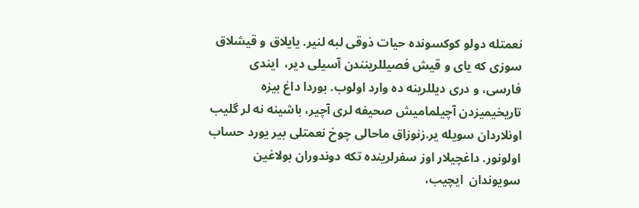نعمتله دولو کوکسونده حیات ذوقی لبه لنیر. یایلاق و قیشلاق سوزی که یای و قیش فصیللرینندن آسیلی دیر،  ایندی  فارسی، و دری دیللرینه ده وارد اولوب. بوردا داغ بیزه تاریخیمیزدن آچیلمامیش صحیفه لری آچیر، باشینه نه لر گلیب اونلاردان سویله یر.زنوزاق ماحالی چوخ نعمتلی بیر یورد حساب اولونور. داغچیلار اوز سفرلرینده تکه دوندوران بولاغین سویوندان  ایچیب،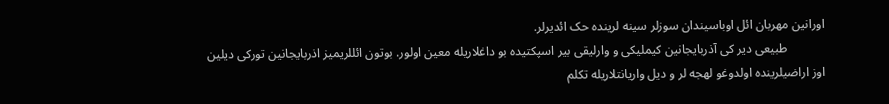اورانین مهربان ائل اوباسیندان سوزلر سینه لرینده حک ائدیرلر.
            طبیعی دیر کی آذربایجانین کیملیکی و وارلیقی بیر اسپکتیده بو داغلاریله معین اولور. بوتون ائللریمیز اذربایجانین تورکی دیلین اوز اراضیلرینده اولدوغو لهجه لر و دیل واریانتلاریله تکلم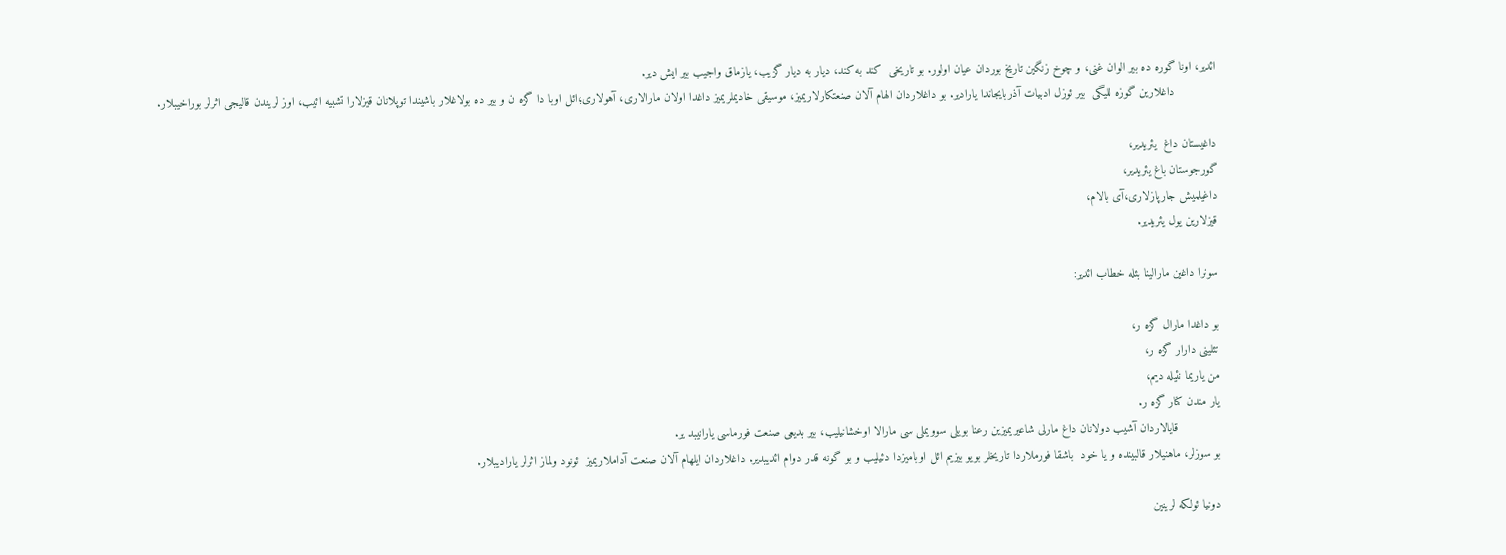ائدیر، اونا گوره ده بیر الوان غنی، و چوخ زنگین تاریخ بوردان عیان اولور. بو تاریخی  کند به کند، دیار به دیار گزیب، یازماق واجیب بیر ایش دیر.
            داغلارین گوزه للیگی  بیر ئوزل ادبیات آذربایجاندا یارادیر. بو داغلاردان الهام آلان صنعتکارلاریمیز، موسیقی خادیملریمیز داغدا اولان مارالاری، آهولاری؛ائل اوبا دا گزه ن و بیر ده بولاغلار باشیندا توپلانان قیزلارا تشبیه ائیب، اوز لریندن قالیجی اثرلر بوراخیبلار.

داغیستان داغ  یئریدیر،
گورجوستان باغ یئریدیر،
داغیلمیش جارپازلاری،آی بالام،
قیزلارین یول یئریدیر.

سونرا داغین مارالینا بئله خطاب ائدیر:

بو داغدا مارال گزه ر،
تئلینی دارار گزه ر،
من یاریما نئیله دیم،
یار مندن کنار گزه ر.
            قایالاردان آشیب دولانان داغ مارلی شاعیریمیزین رعنا بویلی سوویملی سی مارالا اوخشانیلیب، بیر بدیعی صنعت فورماسی یارانیبد یر.
بو سوزلر، ماهنیلار قالبینده و یا خود  باشقا فورملاردا تاریخلر بویو بیزیم ائل اوبامیزدا دئیلیب و بو گونه قدر دوام ائدیبدیر. داغلاردان ایلهام آلان صنعت آداملاریمیز  ئونود ولماز اثرلر یارادیبلار.

دونیا ئولکه لرینین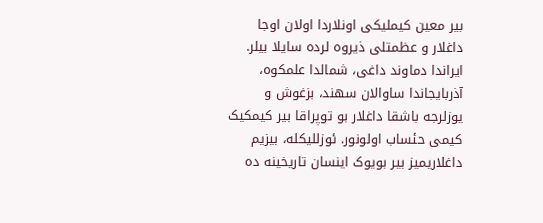بیر معین کیملیکی اونلاردا اولان اوجا داغلار و عظمتلی ذیروه لرده سایلا بیلر. ایراندا دماوند داغی، شمالدا علمکوه، آذربایجاندا ساوالان سهند، بزغوش و یوزلرجه باشقا داغلار بو توپراقا بیر کیمکیک کیمی حئساب اولونور. ئوزللیکله، بیزیم داغلاریمیز بیر بویوک اینسان تاریخینه ده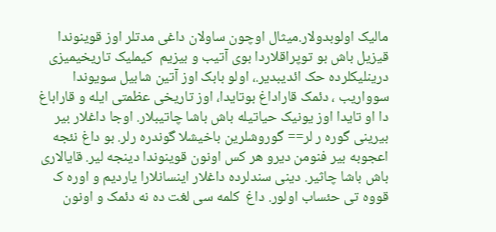مالیک اولوبدولار.میثال اوچون ساولان داغی مدتلر اوز قوینوندا  قیزیل باش بو توپراقلاردا بوی آتیب و بیزیم  کیملیک تاریخیمیزی درینلیکلرده حک ائدیبدیر.، اولو بابک اوز آتین شابیل سویوندا سوواریب ، دئمک قاراداغ بوتایدا، اوز تاریخی عظمتی ایله و قاراباغ دا او تایدا اوز یونیک حیاتیله باش باشا چاتیبلار. اوجا داغلار بیر بیرینی گوره ر لر== گوروشلرین باخیشلا گوندره رلر. بو داغ نئجه اعجوبه بیر فنومن دیرو هر کس اونون قوینوندا دینجه لیر. قایالاری باش باشا چاثیر. دینی سندلرده داغلار اینسانلارا یاردیم و اوره ک قووه تی حئساب اولور. داغ  کلمه سی لغت ده نه دئمک و اونون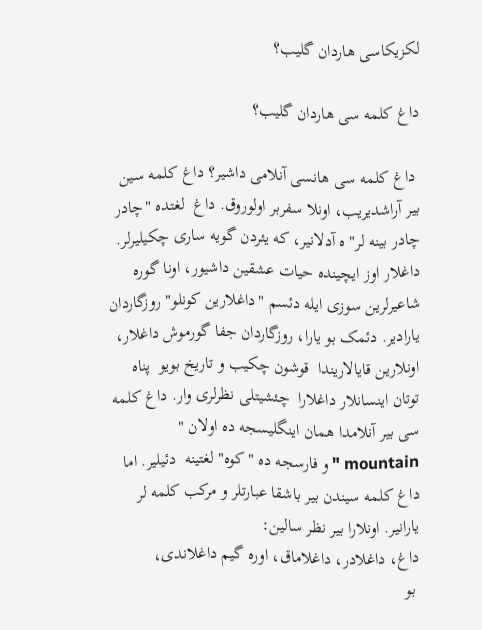لکزیکاسی هاردان گلیب؟

داغ کلمه سی هاردان گلیب؟

 داغ کلمه سی هانسی آنلامی داشیر؟ داغ کلمه سین بیر آراشدیریب، اونلا سفربر اولوروق. داغ  لغتده "چادر چادر بینه لر" ه آدلانیر، که یئردن گویه ساری چکیلیرلر. داغلار اوز ایچینده حیات عشقین داشیور، اونا گوره شاعیرلرین سوزی ایله دئسم "داغلارین کونلو" روزگاردان یارادیر. دئمک بو یارا، روزگاردان جفا گورموش داغلار، اونلارین قایالاریندا  قوشون چکیب و تاریخ بویو  پناه توتان اینسانلار داغلارا  چئشیتلی نظرلری وار. داغ کلمه سی بیر آنلامدا همان اینگلیسجه ده اولان " mountain " و فارسجه ده "کوه" لغتینه  دئیلیر. اما داغ کلمه سیندن بیر باشقا عبارتلر و مرکب کلمه لر یارانیر. اونلارا بیر نظر سالین:
داغ، داغلادر، داغلاماق، اوره گیم داغلاندی،
 بو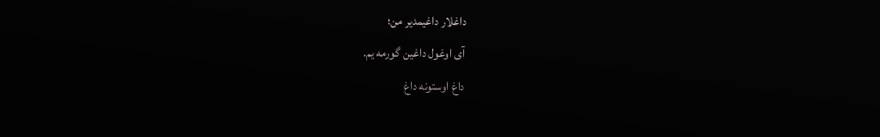داغلار داغیمدیر من؛
 آی اوغول داغین گورمه یم.
 داغ اوستونه داغ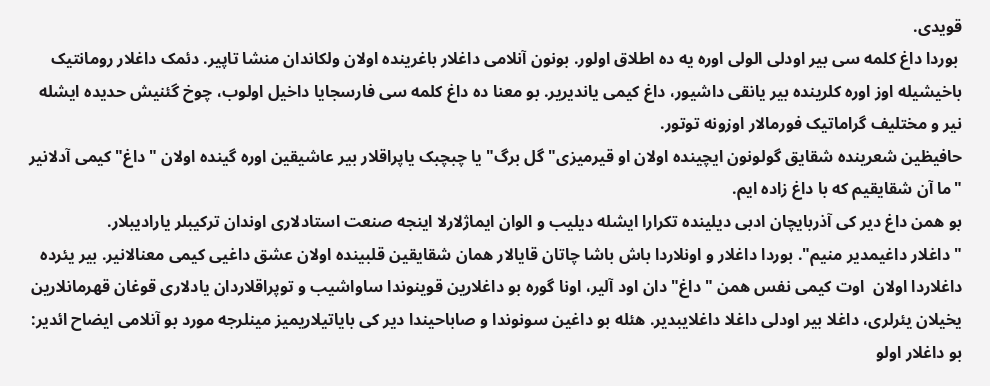قویدی.
 بوردا داغ کلمه سی بیر اودلی الولی اوره یه ده اطلاق اولور. بونون آنلامی داغلار باغرینده اولان ولکاندان منشا تاپیر. دئمک داغلار رومانتیک باخیشیله اوز اوره کلرینده بیر یانقی داشیور، داغ کیمی یاندیریر. بو معنا ده داغ کلمه سی فارسجایا داخیل اولوب، چوخ گئنیش حدیده ایشله نیر و مختلیف گراماتیک فورمالار اوزونه توتور.
حافیظین شعرینده شقایق گولونون ایچینده اولان او قیرمیزی" گل برگ" یا چبچبک یاپراقلار بیر عاشیقین اوره گینده اولان "داغ" کیمی آدلانیر
"ما آن شقایقیم که با داغ زاده ایم.
بو همن داغ دیر کی آذربایچان ادبی دیلینده تکرارا ایشله دیلیب و الوان ایماژلارلا اینجه صنعت استادلاری اوندان ترکیبلر یارادیبلار.
"داغلار داغیمدیر منیم". بوردا داغلار و اونلاردا باش باشا چاتان قایالار همان شقایقین قلبینده اولان عشق داغیی کیمی معنالانیر. بیر یئرده  داغلاردا اولان  اوت کیمی نفس همن "داغ" دان اود آلیر، اونا گوره بو داغلارین قوینوندا ساواشیب و توپراقلاردان یادلاری قوغان قهرمانلارین یخیلان یئرلری، داغلا بیر اودلی داغلا داغلایبدیر. هئله بو داغین سونوندا و صاباحیندا دیر کی بایاتیلاریمیز مینلرجه مورد بو آنلامی ایضاح ائدیر:
بو داغلار اولو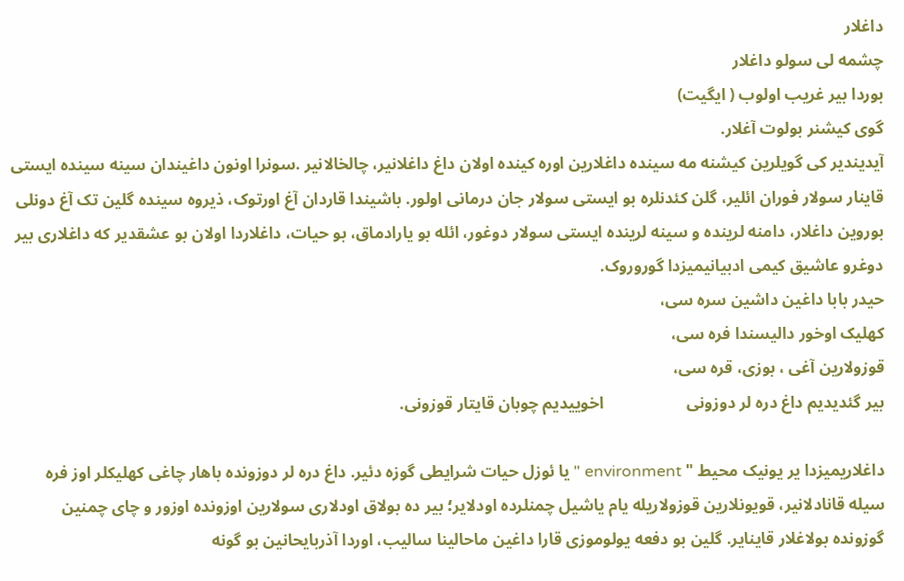داغلار
چشمه لی سولو داغلار
بوردا بیر غریب اولوب ( ایگیت)
گوی کیشنر بولوت آغلار.
آیدیندیر کی گویلرین کیشنه مه سینده داغلارین اوره کینده اولان داغ داغلانیر، چالخالانیر .سونرا اونون داغیندان سینه سینده ایستی قاینار سولار فوران ائلیر، گلن کئدنلره بو ایستی سولار جان درمانی اولور. باشیندا قاردان آغ اورتوک، ذیروه سینده گلین تک آغ دونلی بوروین داغلار، دامنه لرینده و سینه لرینده ایستی سولار دوغور، ائله بو یارادماق، بو حیات، داغلاردا اولان بو عشقدیر که داغلاری بیر دوغرو عاشیق کیمی ادبیانیمیزدا گوروروک.
حیدر بابا داغین داشین سره سی،
کهلیک اوخور دالیسندا فره سی،
قوزولارین آغی ، بوزی، قره سی،
بیر گئدیدیم داغ دره لر دوزونی                    اخوییدیم چوبان قایتار قوزونی.

داغلاریمیزدا یر یونیک محیط " environment " یا ئوزل حیات شرایطی گوزه دئیر. داغ دره لر دوزونده باهار چاغی کهلیکلر اوز فره سیله قانادلانیر، قویونلارین قوزولاریله یام یاشیل چمنلرده اودلایر؛ بیر ده بولاق اودلاری سولارین اوزونده اوزور و چای چمنین گوزونده بولاغلار قاینایر. گلین بو دفعه یولوموزی قارا داغین ماحالینا سالیب، اوردا آذربایحانین بو گونه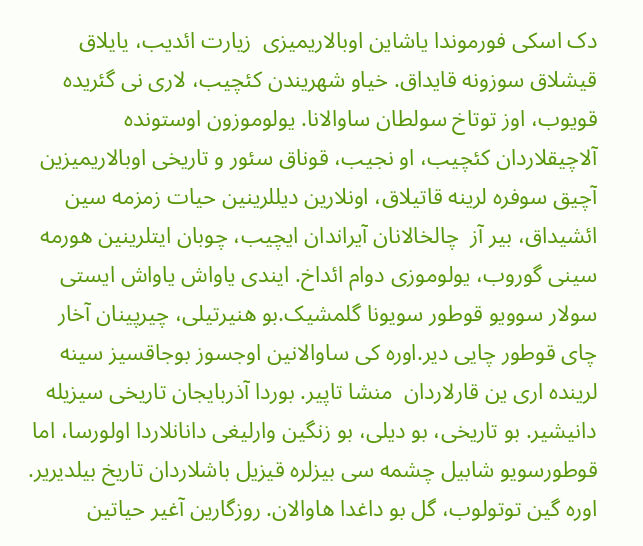دک اسکی فورموندا یاشاین اوبالاریمیزی  زیارت ائدیب، یایلاق قیشلاق سوزونه قایداق. خیاو شهریندن کئچیب، لاری نی گئریده قویوب، اوز توتاخ سولطان ساوالانا. یولوموزون اوستونده آلاچیقلاردان کئچیب، او نجیب، قوناق سئور و تاریخی اوبالاریمیزین آچیق سوفره لرینه قاتیلاق، اونلارین دیللرینین حیات زمزمه سین ائشیداق، بیر آز  چالخالانان آیراندان ایچیب، چوبان ایتلرینین هورمه سینی گوروب، یولوموزی دوام ائداخ. ایندی یاواش یاواش ایستی سولار سوویو قوطور سویونا گلمشیک.بو هنیرتیلی، چیرپینان آخار چای قوطور چایی دیر.اوره کی ساوالانین اوجسوز بوجاقسیز سینه لرینده اری ین قارلاردان  منشا تاپیر. بوردا آذربایجان تاریخی سیزیله دانیشیر. بو تاریخی، بو دیلی، بو زنگین وارلیغی دانانلاردا اولورسا، اما قوطورسویو شابیل چشمه سی بیزلره قیزیل باشلاردان تاریخ بیلدیریر. اوره گین توتولوب، گل بو داغدا هاوالان. روزگارین آغیر حیاتین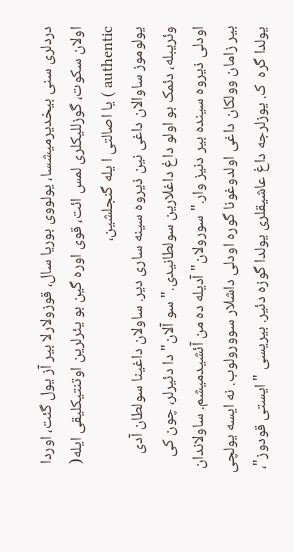دردلری سنی بیخدیرمیشسا، یولووی بوریا سال، قوزولارلا بیر آز یول گئت، اوردا اولان سکوت، گوزللیکلری لمس ائت، قوی اوره گین بو یئرلرین اوتنتیکلیقی ایله( authentic ) یا اصالتی ا یله گنجلشین،
یولوموز ساوالان داغی نین ذیروه سینه ساری دیر. ساولان داغینا سولطان آدی وئریبله، دئمک بو اولو داغ داغلارین سولطانیدی." سو آلان" دا دئیرلر، چون کی اودلی ذیروه سینده بیر دنیز وار." سورولان" آدیله ده من آئشیدمیشم. ساولاندان بیر زامان وولکان داغی اولدوغونا گوره اودلی داشلار سوورولوب. نه ایسه یولچی یولدا گره  ک. یوزلرجه داغ عاشیقلری یولدا گوزه دئیر. بیریسی "ایستی قودوز"،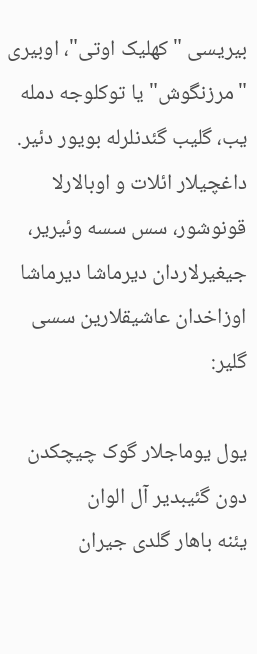بیریسی "کهلیک اوتی"، اوبیری "مرزنگوش" یا توکلوجه دمله یب، گلیب گئدنلرله بویور دئیر. داغچیلار ائلات و اوبالارلا قونوشور، سس سسه وئیریر، جیغیرلاردان دیرماشا دیرماشا اوزاخدان عاشیقلارین سسی گلیر:

یول یوماجلار گوک چیچکدن دون گئیبدیر آل الوان
یئنه باهار گلدی جیران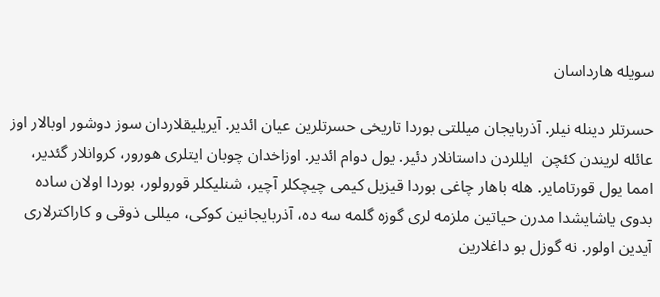سویله هارداسان

حسرتلر دینله نیلر. آذربایجان میللتی بوردا تاریخی حسرتلرین عیان ائدیر. آیریلیقلاردان سوز دوشور اوبالار اوز عائله لریندن کئچن  ایللردن داستانلار دئیر. یول دوام ائدیر. اوزاخدان چوبان ایتلری هورور، کروانلار گئدیر، امما یول قورتامایر. هله باهار چاغی بوردا قیزیل کیمی چیچکلر آچیر، شنلیکلر قورولور، بوردا اولان ساده بدوی یاشایشدا مدرن حیاتین ملزمه لری گوزه گلمه سه ده، آذربایجانین کوکی، میللی ذوقی و کاراکترلاری آیدین اولور. نه گوزل بو داغلارین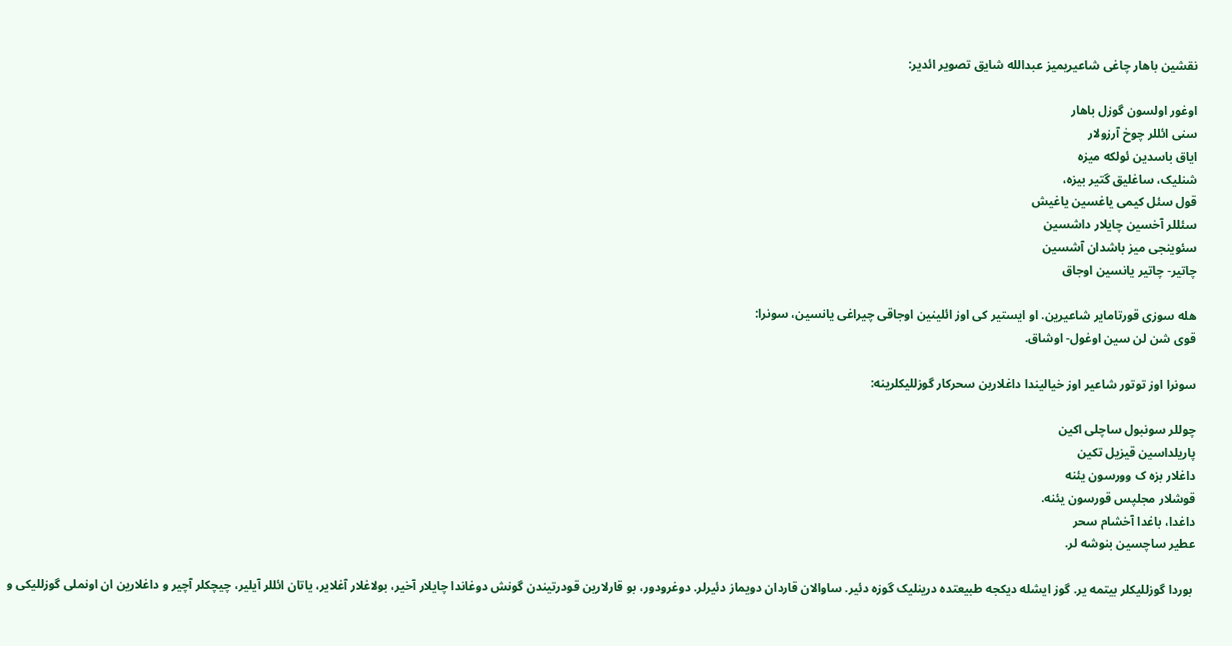نقشین باهار چاغی شاعیریمیز عبدالله شایق تصویر ائدیر:

اوغور اولسون گوزل باهار
سنی ائللر چوخ آرزولار
ایاق باسدین ئولکه میزه
شنلیک، ساغلیق گتیر بیزه،
قول سئل کیمی یاغسین یاغیش
سئللر آخسین چایلار داشسین
سئوینجی میز باشدان آشسین
چاتیر- چاتیر یانسین اوجاق

هله سوزی قورتامایر شاعیرین. او ایستیر کی اوز ائلینین اوجاقی چیراغی یانسین، سونرا:
قوی شن لن سین اوغول- اوشاق.

سونرا اوز توتور شاعیر اوز خیالیندا داغلارین سحرکار گوزللیکلرینه:

چوللر سونبول ساچلی اکین
پاریلداسین قیزیل تکین
داغلار بزه ک وورسون یئنه
قوشلار مجلپس قورسون یئنه.
داغدا، باغدا آخشام سحر
عطیر ساچسین بنوشه لر.

 بوردا گوزللیکلر بیتمه یر. گوز ایشله دیکجه طبیعتده درینلیک گوزه دئیر. ساوالان قاردان دویماز دئیرلر. دوغرودور، بو قارلارین قودرتیندن گونش دوغاندا چایلار آخیر، بولاغلار آغلایر، یاتان ائللر آیلیر، چیچکلر آچیر و داغلارین ان اونملی گوزللیکی و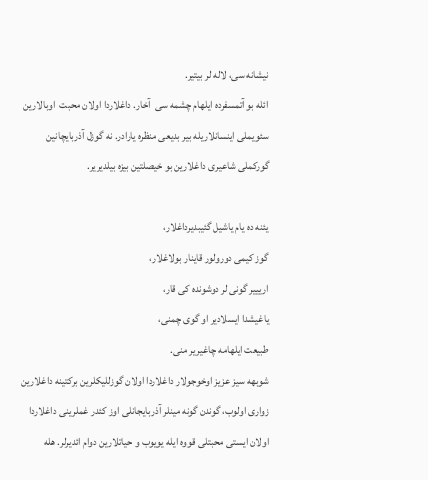نیشانه سی، لاله لر بیتیر.
ائله بو آتمسفرده ایلهام چشمه سی  آخار. داغلاردا اولان محبت  اوبالارین سئویملی اینسانلاریله بیر بدیعی منظره یارادر. نه گوزل آذربایچانین گورکملی شاعیری داغلارین بو خیصلتین بیزه بیلدیریر.

یئنه ده یام یاشیل گئیبدیرداغلار،
گوز کیمی دورولور قاینار بولاغلار،
اریییر گونی لر دوشونده کی قار،
یاغیشدا ایسلادیر او گوی چمنی،
طبیعت ایلهامه چاغیریر منی.
شوبهه سیز عزیز اوخوجولار داغلاردا اولان گوزللیکلرین برکتینه داغلارین زواری اولوب، گوندن گونه مینلر آذربایجانلی اوز کئدر غملرینی داغلاردا اولان ایستی محبتلی قووه ایله یویوب و حیاتلارین دوام ائدیرلر. هله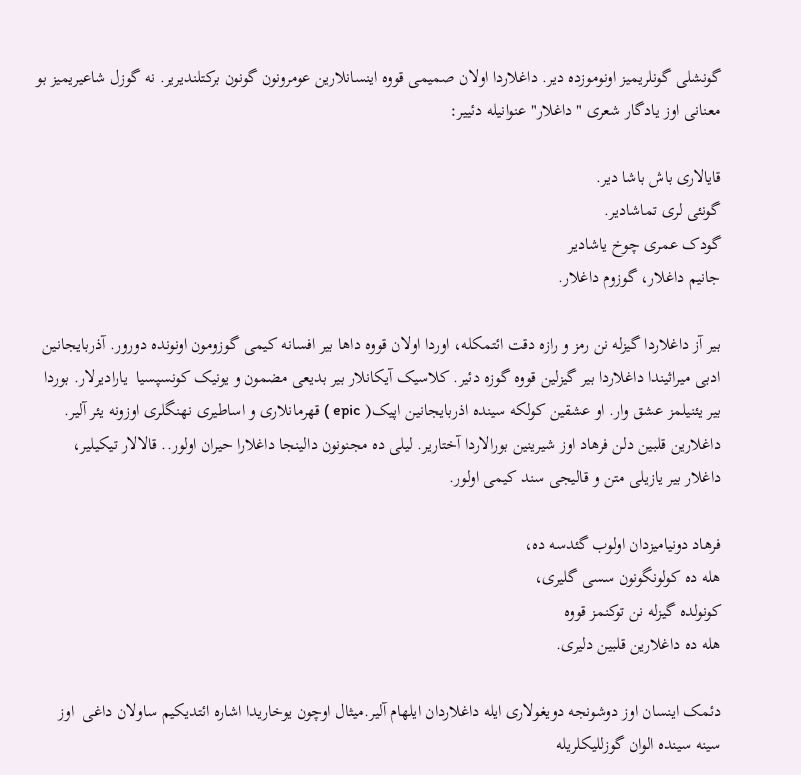گونشلی گونلریمیز اونوموزده دیر. داغلاردا اولان صمیمی قووه اینسانلارین عومرونون گونون برکتلندیریر. نه گوزل شاعیریمیز بو معنانی اوز یادگار شعری "داغلار" عنوانیله دئییر:

قایالاری باش باشا دیر.
گونئی لری تماشادیر.
گودک عمری چوخ یاشادیر
جانیم داغلار، گوزوم داغلار.

بیر آز داغلاردا گیزله نن رمز و رازه دقت ائتمکله، اوردا اولان قووه داها بیر افسانه کیمی گوزومون اونونده دورور. آذربایجانین ادبی میراثیندا داغلاردا بیر گیزلین قووه گوزه دئیر. کلاسیک آیکانلار بیر بدیعی مضمون و یونیک کونسپسیا  یارادیرلار. بوردا بیر یئنیلمز عشق وار. او عشقین کولکه سینده اذربایجانین اپیک( epic ) قهرمانلاری و اساطیری نهنگلری اوزونه یئر آلیر. داغلارین قلبین دلن فرهاد اوز شیرینین بورالاردا آختاریر. لیلی ده مجنونون دالینجا داغلارا حیران اولور.. قالالار تیکیلیر، داغلار بیر یازیلی متن و قالیجی سند کیمی اولور.

فرهاد دونیامیزدان اولوب گئدسه ده،
هله ده کولونگونون سسی گلیری،
کونولده گیزله نن توکنمز قووه
هله ده داغلارین قلبین دلیری.

دئمک اینسان اوز دوشونجه دویغولاری ایله داغلاردان ایلهام آلیر.میثال اوچون یوخاریدا اشاره ائتدیکیم ساولان داغی  اوز سینه سینده الوان گوزللیکلریله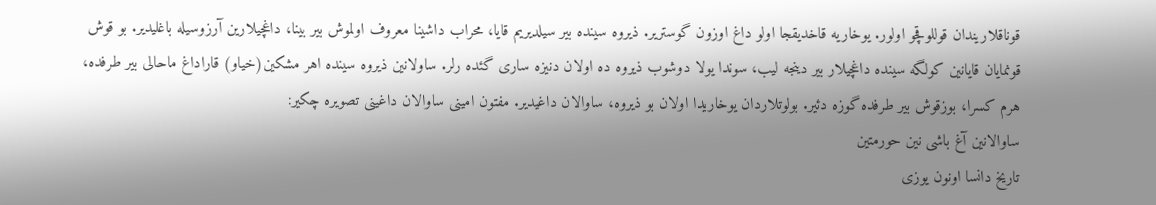قوناقلاریندان قوللوقچو اولور. یوخاریه قاخدیقجا اولو داغ اوزون گوستریر. ذیروه سینده بیر سیلدیریم قایا، محراب داشینا معروف اولموش بیر بینا، داغچیلارین آرزوسیله باغلیدیر. بو قوش قونمایان قایانین کولگه سینده داغچیلار بیر دینجه لیب، سوندا یولا دوشوب ذیروه ده اولان دنیزه ساری گئده رلر. ساولانین ذیروه سینده اهر مشکین(خیاو) قاراداغ ماحالی بیر طرفده، هرم کسرا، بوزقوش بیر طرفده گوزه دئیر. بولوتلاردان یوخاریدا اولان بو ذیروه، ساوالان داغیدیر. مفتون امینی ساوالان داغینی تصویره چکیر:
ساوالانین آغ باشی نین حورمتین
تاریخ دانسا اونون یوزی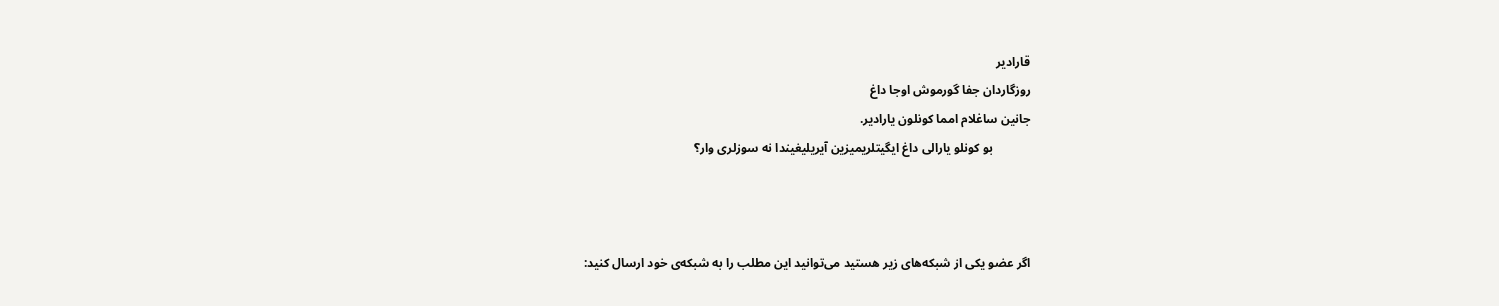قارادیر
روزگاردان جفا گورموش اوجا داغ
جانین ساغلام امما کونلون یارادیر.
            بو کونلو یارالی داغ ایگیتلریمیزین آیریلیغیندا نه سوزلری وار؟



اگر عضو یکی از شبکه‌های زیر هستید می‌توانید این مطلب را به شبکه‌ی خود ارسال کنید: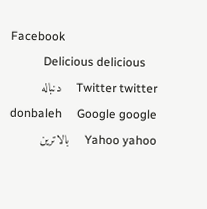Facebook
    Delicious delicious     Twitter twitter     دنباله donbaleh     Google google     Yahoo yahoo     بالاترین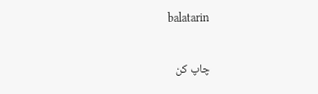balatarin


چاپ کن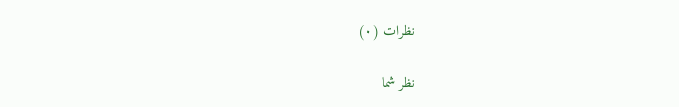نظرات (۰)

نظر شما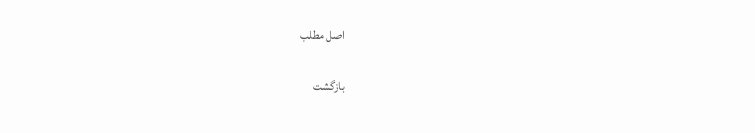اصل مطلب

بازگشت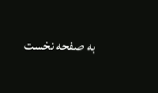به صفحه نخست